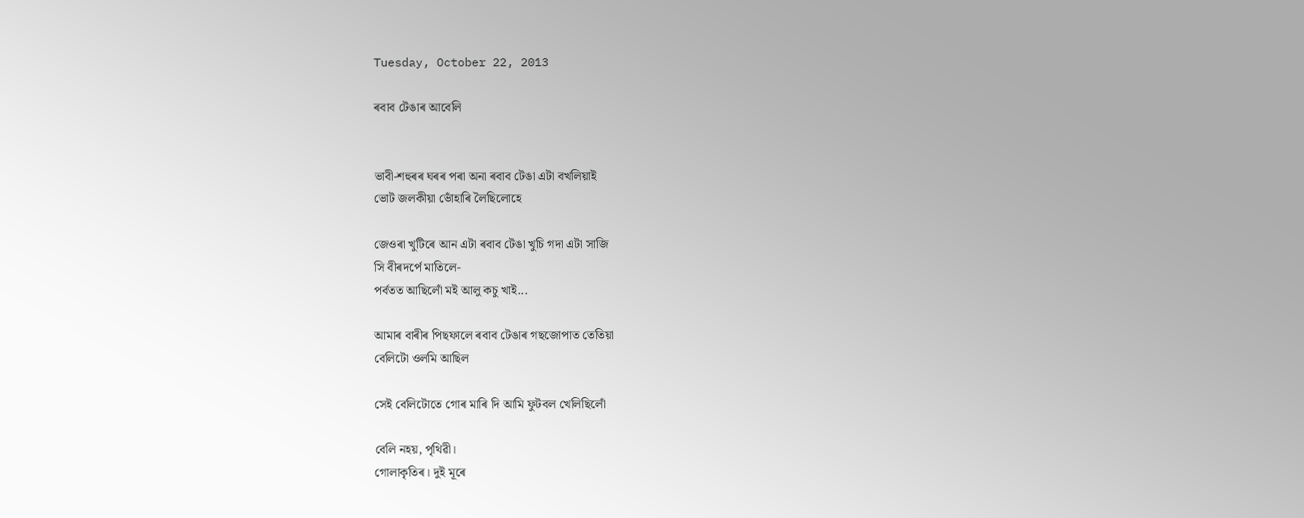Tuesday, October 22, 2013

ৰবাব টেঙাৰ আবেলি


ভাবী-শহুৰৰ ঘৰৰ পৰা অনা ৰবাব টেঙা এটা বখলিয়াই
ভোট জলকীয়া ভোঁহাৰি লৈছিলোহে

জেওৰা খুটিৰে আন এটা ৰবাব টেঙা খুচি গদা এটা সাজি
সি বীৰদৰ্পে মাতিলে-
পৰ্বতত আছিলোঁ মই আলু কচু খাই...

আমাৰ বাৰীৰ পিছফালে ৰবাব টেঙাৰ গছজোপাত তেতিয়া
বেলিটো ওলমি আছিল

সেই বেলিটোতে গোৰ মাৰি দি আমি ফুটবল খেলিছিলোঁ

বেলি নহয়, পৃথিৱী।
গোলাকৃতিৰ। দুই মূৰে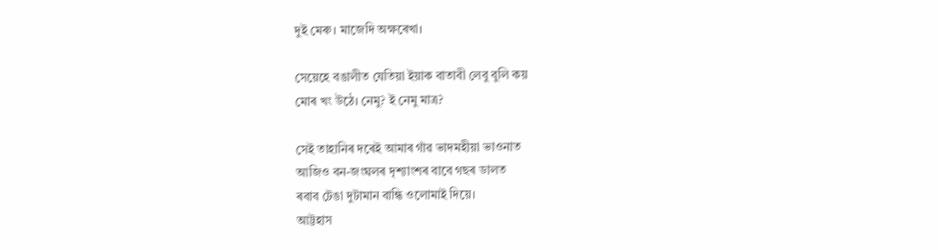দুই মেৰু। মাজেদি অক্ষৰেখা।

সেয়েহে বঙালীত যেতিয়া ইয়াক বাতাবী লেবু বুলি কয়
মোৰ খং উঠে। নেমু? ই নেমু মাত্ৰ?

সেই তাহানিৰ দৰেই আমাৰ গাঁৱ ভাদমহীয়া ভাওনাত
আজিও বন-জংঘলৰ দৃশ্যাংশৰ বাবে গছৰ ডালত
ৰবাব টেঙা দুটামান বান্ধি ওলোমাই দিয়ে।
আট্টহাস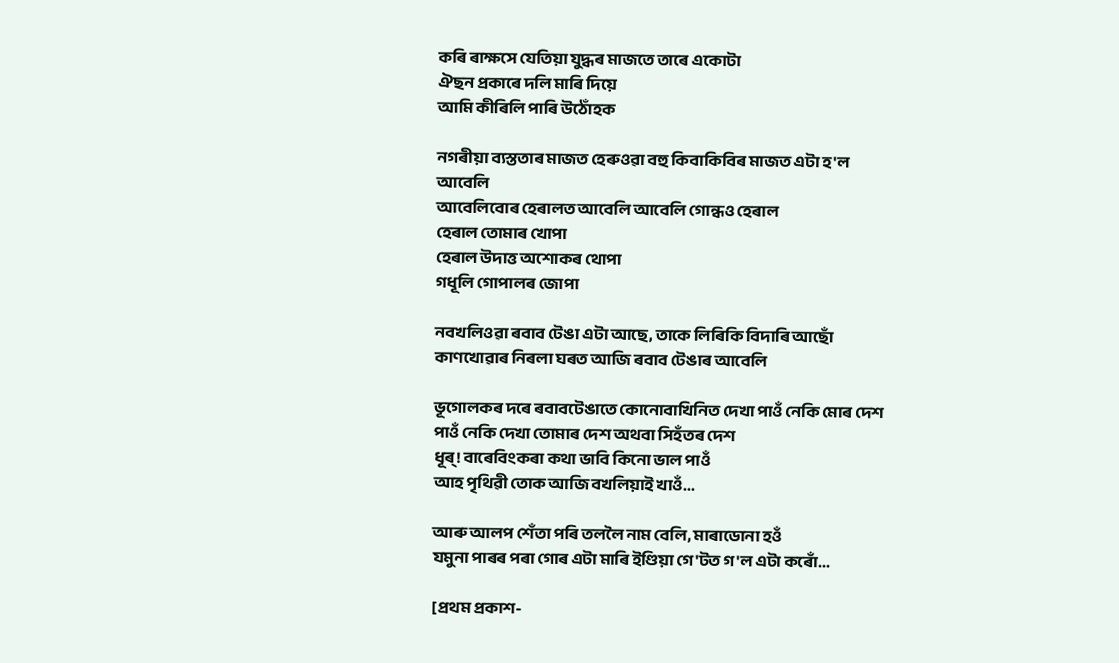কৰি ৰাক্ষসে যেতিয়া যুদ্ধৰ মাজতে তাৰে একোটা
ঐছন প্ৰকাৰে দলি মাৰি দিয়ে
আমি কীৰিলি পাৰি উঠোঁহক

নগৰীয়া ব্যস্ততাৰ মাজত হেৰুওৱা বহু কিবাকিবিৰ মাজত এটা হ'ল
আবেলি
আবেলিবোৰ হেৰালত আবেলি আবেলি গোন্ধও হেৰাল
হেৰাল তোমাৰ খোপা
হেৰাল উদাত্ত অশোকৰ থোপা
গধূলি গোপালৰ জোপা

নবখলিওৱা ৰবাব টেঙা এটা আছে, তাকে লিৰিকি বিদাৰি আছোঁ
কাণখোৱাৰ নিৰলা ঘৰত আজি ৰবাব টেঙাৰ আবেলি

ভূগোলকৰ দৰে ৰবাবটেঙাতে কোনোবাখিনিত দেখা পাওঁ নেকি মোৰ দেশ
পাওঁ নেকি দেখা তোমাৰ দেশ অথবা সিহঁতৰ দেশ
ধূৰ্! বাৰেবিংকৰা কথা ভাবি কিনো ভাল পাওঁ
আহ পৃথিৱী তোক আজি বখলিয়াই খাওঁ...

আৰু আলপ শেঁতা পৰি তললৈ নাম বেলি, মাৰাডোনা হওঁ
যমুনা পাৰৰ পৰা গোৰ এটা মাৰি ইণ্ডিয়া গে'টত গ'ল এটা কৰোঁ...

[প্রথম প্রকাশ-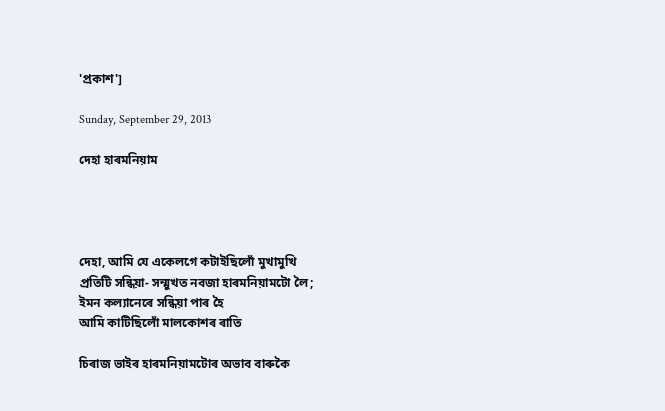'প্রকাশ']

Sunday, September 29, 2013

দেহা হাৰমনিয়াম




দেহা, আমি যে একেলগে কটাইছিলোঁ মুখামুখি
প্ৰতিটি সন্ধিয়া- সন্মুখত নবজা হাৰমনিয়ামটো লৈ;
ইমন কল্যানেৰে সন্ধিয়া পাৰ হৈ
আমি কাটিছিলোঁ মালকোশৰ ৰাতি

চিৰাজ ভাইৰ হাৰমনিয়ামটোৰ অভাব বাৰুকৈ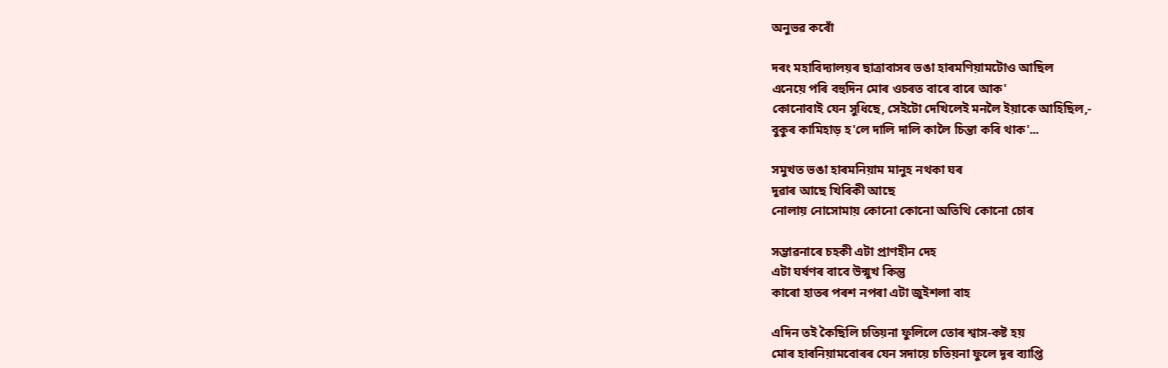অনুভৱ কৰোঁ

দৰং মহাবিদ্যালয়ৰ ছাত্ৰাবাসৰ ভঙা হাৰমণিয়ামটোও আছিল
এনেয়ে পৰি বহুদিন মোৰ ওচৰত বাৰে বাৰে আক'
কোনোবাই যেন সুধিছে, সেইটো দেখিলেই মনলৈ ইয়াকে আহিছিল,-
বুকুৰ কামিহাড় হ'লে দালি দালি কালৈ চিন্তা কৰি থাক'...

সমুখত ভঙা হাৰমনিয়াম মানুহ নথকা ঘৰ
দুৱাৰ আছে খিৰিকী আছে
নোলায় নোসোমায় কোনো কোনো অতিথি কোনো চোৰ

সম্ভাৱনাৰে চহকী এটা প্ৰাণহীন দেহ
এটা ঘৰ্ষণৰ বাবে উন্মুখ কিন্তু
কাৰো হাতৰ পৰশ নপৰা এটা জুইশলা বাহ

এদিন তই কৈছিলি চতিয়না ফুলিলে তোৰ শ্বাস-কষ্ট হয়
মোৰ হাৰনিয়ামবোৰৰ যেন সদায়ে চতিয়না ফুলে দূৰ ব্যাপ্তি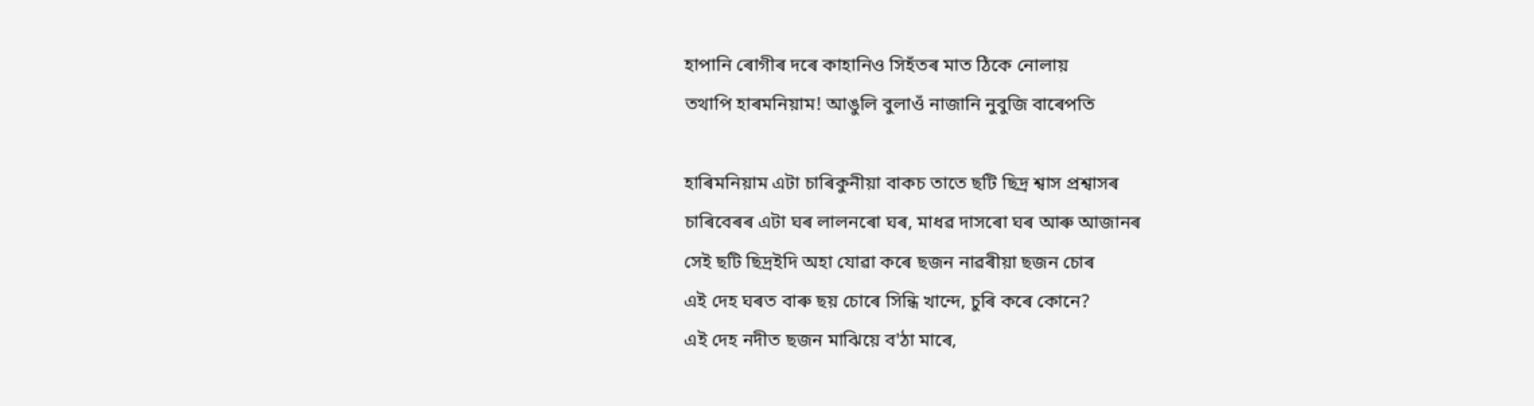হাপানি ৰোগীৰ দৰে কাহানিও সিহঁতৰ মাত ঠিকে নোলায়
তথাপি হাৰমনিয়াম! আঙুলি বুলাওঁ নাজানি নুবুজি বাৰেপতি

হাৰিমনিয়াম এটা চাৰিকুনীয়া বাকচ তাতে ছটি ছিদ্ৰ শ্বাস প্ৰশ্বাসৰ
চাৰিবেৰৰ এটা ঘৰ লালনৰো ঘৰ, মাধৱ দাসৰো ঘৰ আৰু আজানৰ
সেই ছটি ছিদ্ৰইদি অহা যোৱা কৰে ছজন নাৱৰীয়া ছজন চোৰ
এই দেহ ঘৰত বাৰু ছয় চোৰে সিন্ধি খান্দে, চুৰি কৰে কোনে?
এই দেহ নদীত ছজন মাঝিয়ে ব'ঠা মাৰে,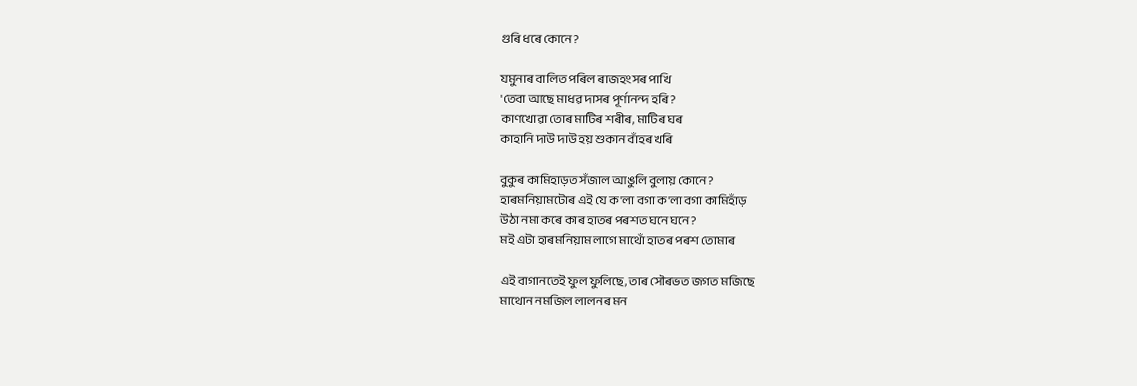গুৰি ধৰে কোনে?

যমুনাৰ বালিত পৰিল ৰাজহংসৰ পাখি
'তেবা আছে মাধৱ দাসৰ পূৰ্ণানন্দ হৰি?
কাণখোৱা তোৰ মাটিৰ শৰীৰ, মাটিৰ ঘৰ
কাহানি দাউ দাউ হয় শুকান বাঁহৰ খৰি

বুকুৰ কামিহাড়ত সঁজাল আঙুলি বুলায় কোনে?
হাৰমনিয়ামটোৰ এই যে ক'লা বগা ক'লা বগা কামিহাঁড়
উঠা নমা কৰে কাৰ হাতৰ পৰশত ঘনে ঘনে?
মই এটা হাৰমনিয়াম লাগে মাথোঁ হাতৰ পৰশ তোমাৰ

এই বাগানতেই ফুল ফুলিছে, তাৰ সৌৰভত জগত মজিছে
মাথোন নমজিল লালনৰ মন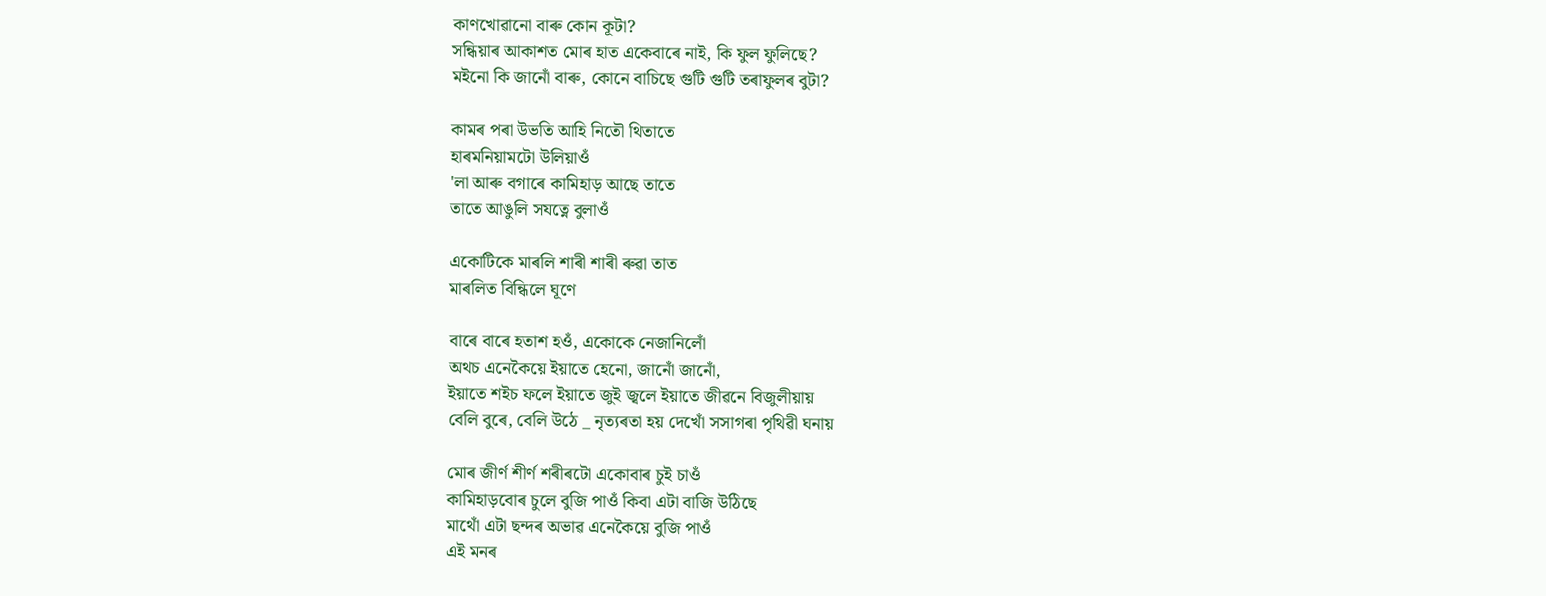কাণখোৱানো বাৰু কোন কূটা?
সন্ধিয়াৰ আকাশত মোৰ হাত একেবাৰে নাই, কি ফুল ফুলিছে?
মইনো কি জানোঁ বাৰু, কোনে বাচিছে গুটি গুটি তৰাফুলৰ বুটা?

কামৰ পৰা উভতি আহি নিতৌ থিতাতে
হাৰমনিয়ামটো উলিয়াওঁ
'লা আৰু বগাৰে কামিহাড় আছে তাতে
তাতে আঙুলি সযত্নে বুলাওঁ

একোটিকে মাৰলি শাৰী শাৰী ৰুৱা তাত
মাৰলিত বিন্ধিলে ঘূণে

বাৰে বাৰে হতাশ হওঁ, একোকে নেজানিলোঁ
অথচ এনেকৈয়ে ইয়াতে হেনো, জানোঁ জানোঁ,
ইয়াতে শইচ ফলে ইয়াতে জুই জ্বলে ইয়াতে জীৱনে বিজুলীয়ায়
বেলি বুৰে, বেলি উঠে _ নৃত্যৰতা হয় দেখোঁ সসাগৰা পৃথিৱী ঘনায়

মোৰ জীৰ্ণ শীৰ্ণ শৰীৰটো একোবাৰ চুই চাওঁ
কামিহাড়বোৰ চুলে বুজি পাওঁ কিবা এটা বাজি উঠিছে
মাথোঁ এটা ছন্দৰ অভাৱ এনেকৈয়ে বুজি পাওঁ
এই মনৰ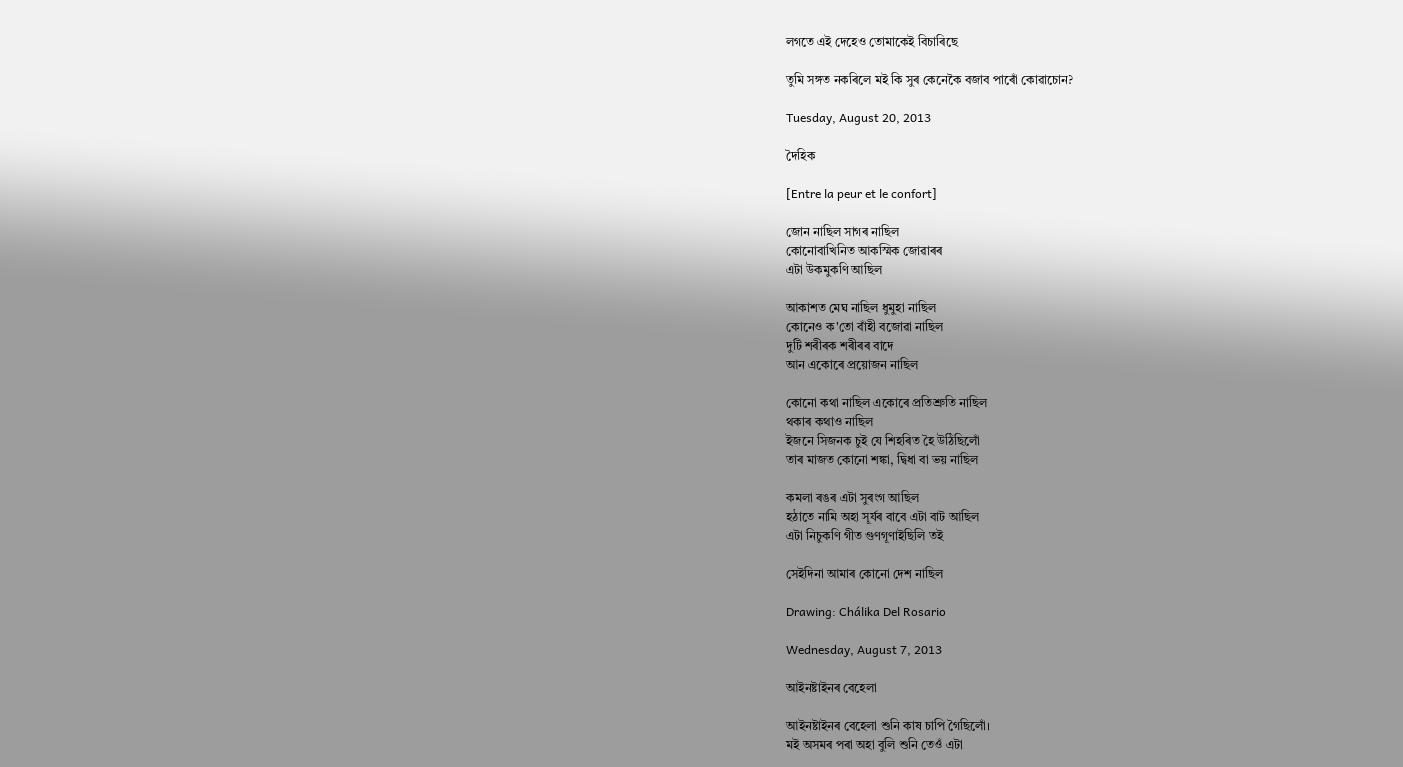লগতে এই দেহেও তোমাকেই বিচাৰিছে

তুমি সঙ্গত নকৰিলে মই কি সুৰ কেনেকৈ বজাব পাৰোঁ কোৱাচোন?

Tuesday, August 20, 2013

দৈহিক

[Entre la peur et le confort]

জোন নাছিল সাগৰ নাছিল
কোনোবাখিনিত আকস্মিক জোৱাৰৰ
এটা উকমুকণি আছিল

আকাশত মেঘ নাছিল ধুমুহা নাছিল
কোনেও ক'তো বাঁহী বজোৱা নাছিল
দুটি শৰীৰক শৰীৰৰ বাদে
আন একোৰে প্ৰয়োজন নাছিল

কোনো কথা নাছিল একোৰে প্ৰতিশ্ৰুতি নাছিল
থকাৰ কথাও নাছিল
ইজনে সিজনক চুই যে শিহৰিত হৈ উঠিছিলোঁ
তাৰ মাজত কোনো শঙ্কা, দ্বিধা বা ভয় নাছিল

কমলা ৰঙৰ এটা সুৰংগ আছিল
হঠাতে নামি অহা সূৰ্যৰ বাবে এটা বাট আছিল
এটা নিচুকণি গীত গুণগূণাইছিলি তই

সেইদিনা আমাৰ কোনো দেশ নাছিল

Drawing: Chálika Del Rosario

Wednesday, August 7, 2013

আইনষ্টাইনৰ বেহেলা

আইনষ্টাইনৰ বেহেলা শুনি কাষ চাপি গৈছিলোঁ।
মই অসমৰ পৰা অহা বুলি শুনি তেওঁ এটা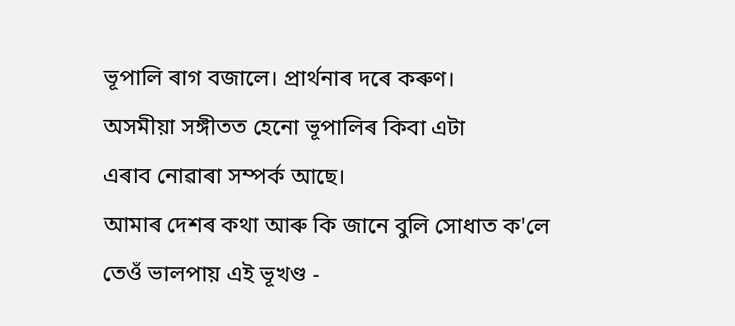ভূপালি ৰাগ বজালে। প্ৰাৰ্থনাৰ দৰে কৰুণ।
অসমীয়া সঙ্গীতত হেনো ভূপালিৰ কিবা এটা
এৰাব নোৱাৰা সম্পৰ্ক আছে।
আমাৰ দেশৰ কথা আৰু কি জানে বুলি সোধাত ক'লে
তেওঁ ভালপায় এই ভূখণ্ড -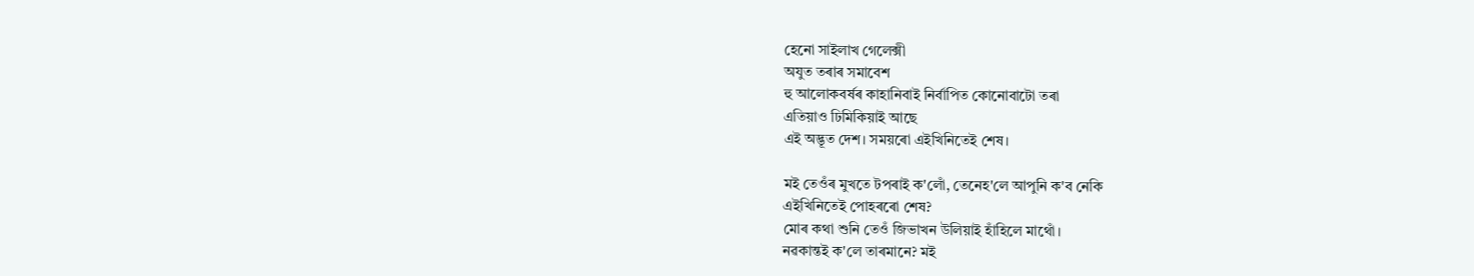হেনো সাইলাখ গেলেক্সী
অযুত তৰাৰ সমাবেশ
হু আলোকবৰ্ষৰ কাহানিবাই নিৰ্বাপিত কোনোবাটো তৰা
এতিয়াও ঢিমিকিয়াই আছে
এই অদ্ভূত দেশ। সময়ৰো এইখিনিতেই শেষ।

মই তেওঁৰ মুখতে টপৰাই ক'লোঁ, তেনেহ'লে আপুনি ক'ব নেকি
এইখিনিতেই পোহৰৰো শেষ?
মোৰ কথা শুনি তেওঁ জিভাখন উলিয়াই হাঁহিলে মাথোঁ।
নৱকান্তই ক'লে তাৰমানে? মই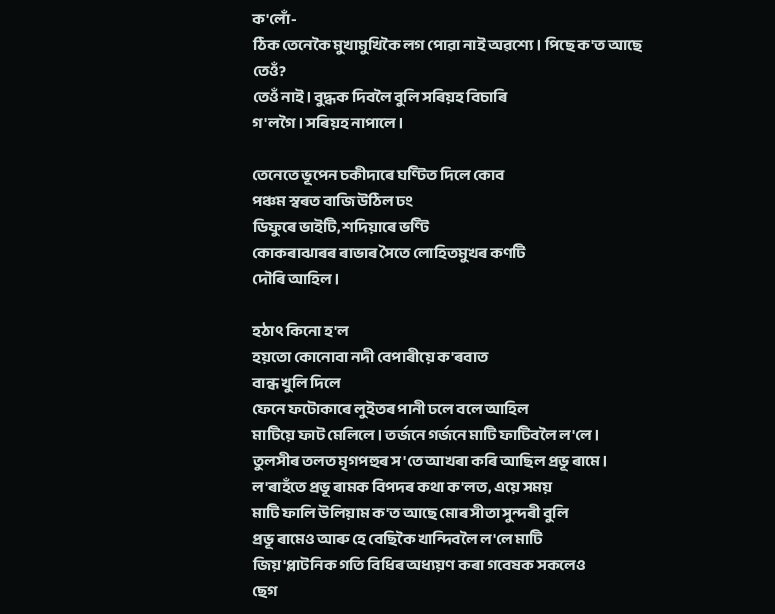ক'লোঁ-
ঠিক তেনেকৈ মুখামুখিকৈ লগ পোৱা নাই অৱশ্যে। পিছে ক'ত আছে তেওঁ?
তেওঁ নাই। বুদ্ধক দিবলৈ বুলি সৰিয়হ বিচাৰি
গ'লগৈ। সৰিয়হ নাপালে।

তেনেতে ভূপেন চকীদাৰে ঘণ্টিত দিলে কোব
পঞ্চম স্বৰত বাজি উঠিল ঢং
ডিফুৰে ভাইটি, শদিয়াৰে ভণ্টি
কোকৰাঝাৰৰ ৰাভাৰ সৈতে লোহিতমুখৰ কণটি
দৌৰি আহিল।

হঠাৎ কিনো হ'ল
হয়তো কোনোবা নদী বেপাৰীয়ে ক'ৰবাত
বান্ধ খুলি দিলে
ফেনে ফটোকাৰে লুইতৰ পানী ঢলে বলে আহিল
মাটিয়ে ফাট মেলিলে। তৰ্জনে গৰ্জনে মাটি ফাটিবলৈ ল'লে।
তুলসীৰ তলত মৃগপহুৰ স'তে আখৰা কৰি আছিল প্ৰভূ ৰামে।
ল'ৰাহঁতে প্ৰভূ ৰামক বিপদৰ কথা ক'লত, এয়ে সময়
মাটি ফালি উলিয়াম ক'ত আছে মোৰ সীতা সুন্দৰী বুলি
প্ৰভূ ৰামেও আৰু হে বেছিকৈ খান্দিবলৈ ল'লে মাটি
জিয়'প্লাটনিক গতি বিধিৰ অধ্যয়ণ কৰা গবেষক সকলেও
ছেগ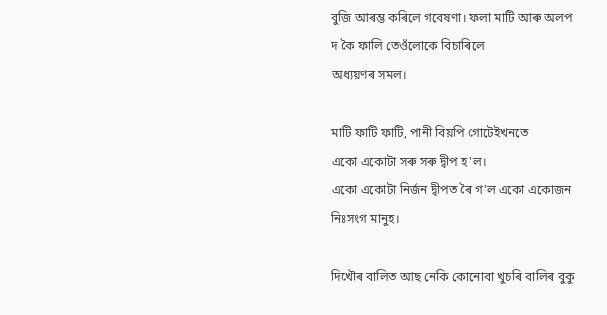বুজি আৰম্ভ কৰিলে গবেষণা। ফলা মাটি আৰু অলপ
দ কৈ ফালি তেওঁলোকে বিচাৰিলে
অধ্যয়ণৰ সমল।

মাটি ফাটি ফাটি, পানী বিয়পি গোটেইখনতে
একো একোটা সৰু সৰু দ্বীপ হ'ল।
একো একোটা নিৰ্জন দ্বীপত ৰৈ গ'ল একো একোজন
নিঃসংগ মানুহ।

দিখৌৰ বালিত আছ নেকি কোনোবা খুচৰি বালিৰ বুকু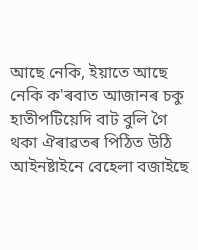আছে নেকি, ইয়াতে আছে নেকি ক'ৰবাত আজানৰ চকু
হাতীপটিয়েদি বাট বুলি গৈ থকা ঐৰাৱতৰ পিঠিত উঠি
আইনষ্টাইনে বেহেলা বজাইছে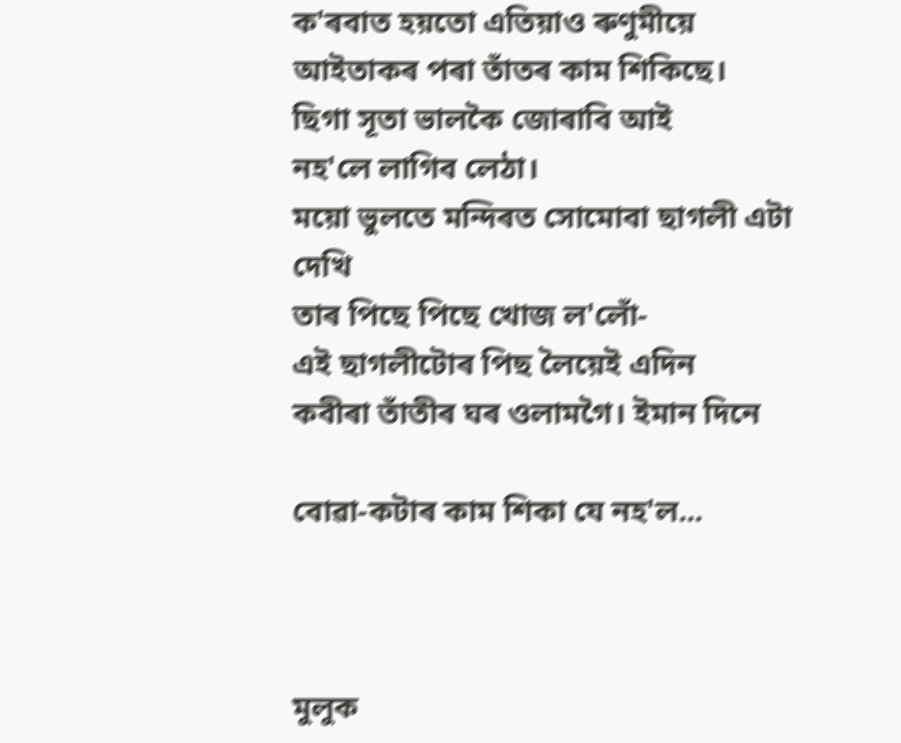ক'ৰবাত হয়তো এতিয়াও ৰুণুমীয়ে আইতাকৰ পৰা তাঁতৰ কাম শিকিছে।
ছিগা সূতা ভালকৈ জোৰাবি আই
নহ'লে লাগিব লেঠা।
ময়ো ভুলতে মন্দিৰত সোমোবা ছাগলী এটা দেখি
তাৰ পিছে পিছে খোজ ল'লোঁ-
এই ছাগলীটোৰ পিছ লৈয়েই এদিন
কবীৰা তাঁতীৰ ঘৰ ওলামগৈ। ইমান দিনে

বোৱা-কটাৰ কাম শিকা যে নহ'ল...



মুলুক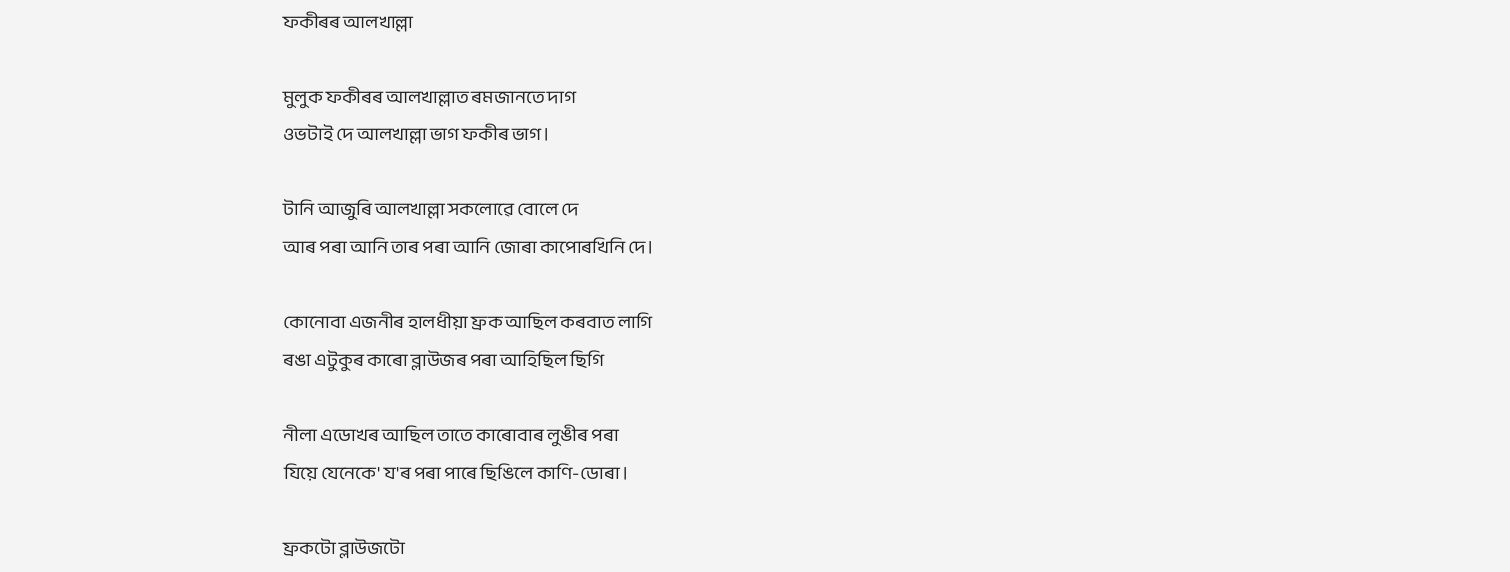ফকীৰৰ আলখাল্লা

মুলুক ফকীৰৰ আলখাল্লাত ৰমজানতে দাগ
ওভটাই দে আলখাল্লা ভাগ ফকীৰ ভাগ।

টানি আজুৰি আলখাল্লা সকলোৱে বোলে দে
আৰ পৰা আনি তাৰ পৰা আনি জোৰা কাপোৰখিনি দে।

কোনোবা এজনীৰ হালধীয়া ফ্ৰক আছিল কৰবাত লাগি
ৰঙা এটুকুৰ কাৰো ব্লাউজৰ পৰা আহিছিল ছিগি

নীলা এডোখৰ আছিল তাতে কাৰোবাৰ লুঙীৰ পৰা
যিয়ে যেনেকে' য'ৰ পৰা পাৰে ছিঙিলে কাণি-ডোৰা।

ফ্ৰকটো ব্লাউজটো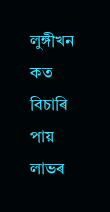লুঙ্গীখন কত বিচাৰি পায়
লাভৰ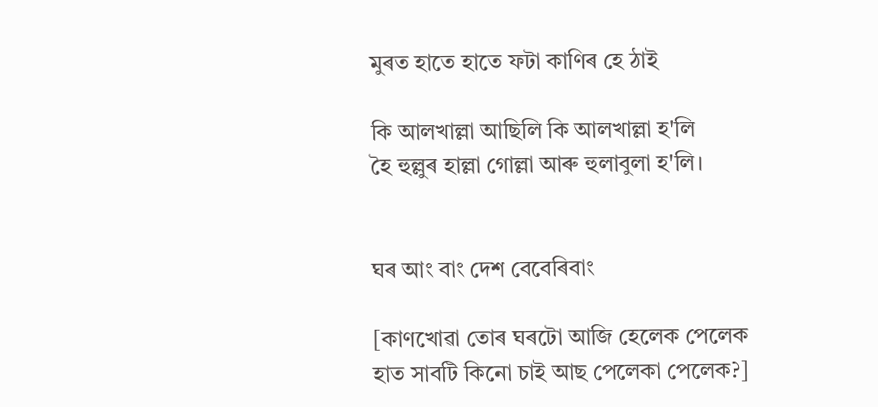মুৰত হাতে হাতে ফটা কাণিৰ হে ঠাই

কি আলখাল্লা আছিলি কি আলখাল্লা হ'লি
হৈ হুল্লুৰ হাল্লা গোল্লা আৰু হুলাবুলা হ'লি।


ঘৰ আং বাং দেশ বেবেৰিবাং

[কাণখোৱা তোৰ ঘৰটো আজি হেলেক পেলেক
হাত সাবটি কিনো চাই আছ পেলেকা পেলেক?]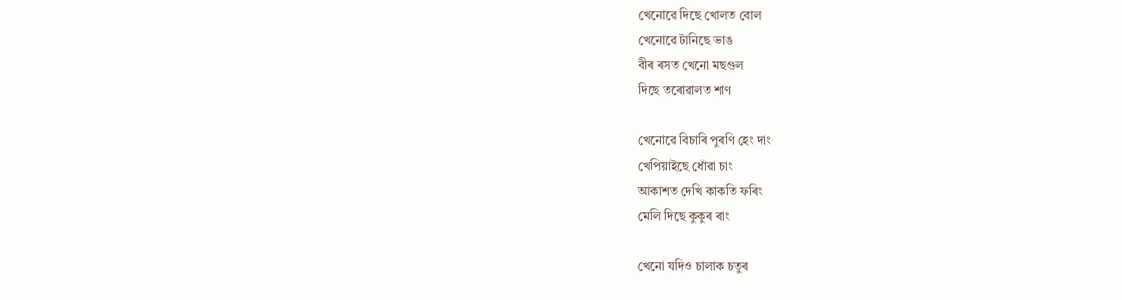খেনোৱে দিছে খোলত বোল
খেনোৱে টানিছে ভাঙ
বীৰ ৰসত খেনো মছগুল
দিছে তৰোৱালত শাণ

খেনোৱে বিচাৰি পুৰণি হেং দাং
খেপিয়াইছে ধোঁৱা চাং
আকাশত দেখি কাকতি ফৰিং
মেলি দিছে কুকুৰ ৰাং

খেনো যদিও চালাক চতুৰ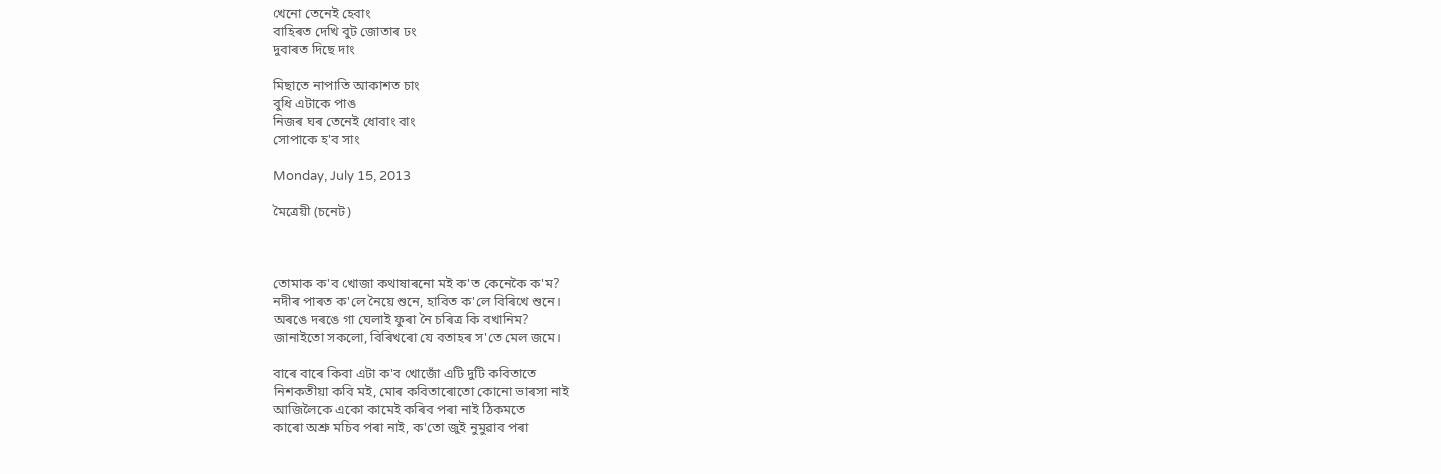খেনো তেনেই হেবাং
বাহিৰত দেখি বুট জোতাৰ ঢং
দুবাৰত দিছে দাং

মিছাতে নাপাতি আকাশত চাং
বুধি এটাকে পাঙ
নিজৰ ঘৰ তেনেই ধোবাং বাং
সোপাকে হ'ব সাং

Monday, July 15, 2013

মৈত্রেয়ী (চনেট)



তোমাক ক'ব খোজা কথাষাৰনো মই ক'ত কেনেকৈ ক'ম?
নদীৰ পাৰত ক'লে নৈয়ে শুনে, হাবিত ক'লে বিৰিখে শুনে।
অৰঙে দৰঙে গা ঘেলাই ফুৰা নৈ চৰিত্র কি বখানিম?
জানাইতো সকলো, বিৰিখৰো যে বতাহৰ স'তে মেল জমে।

বাৰে বাৰে কিবা এটা ক'ব খোজোঁ এটি দুটি কবিতাতে
নিশকতীয়া কবি মই, মোৰ কবিতাৰোতো কোনো ভাৰসা নাই
আজিলৈকে একো কামেই কৰিব পৰা নাই ঠিকমতে
কাৰো অশ্রু মচিব পৰা নাই, ক'তো জুই নুমুৱাব পৰা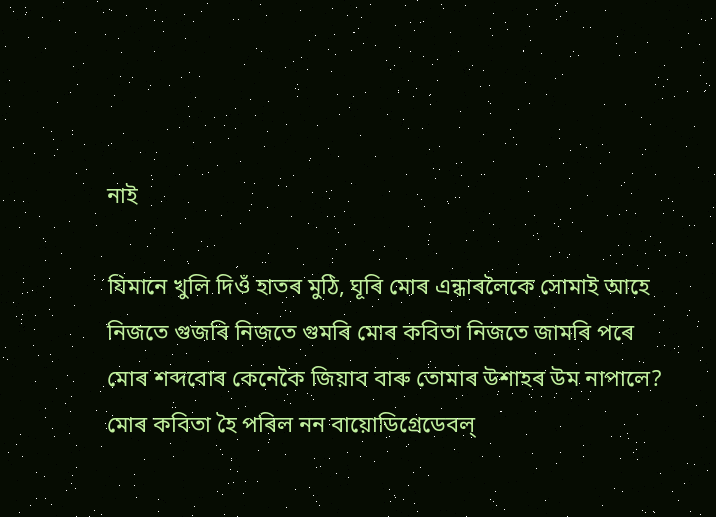নাই

যিমানে খুলি দিওঁ হাতৰ মুঠি, ঘূৰি মোৰ এন্ধাৰলৈকে সোমাই আহে
নিজতে গুজৰি নিজতে গুমৰি মোৰ কবিতা নিজতে জামৰি পৰে
মোৰ শব্দবোৰ কেনেকৈ জিয়াব বাৰু তোমাৰ উশাহৰ উম নাপালে?
মোৰ কবিতা হৈ পৰিল নন বায়োডিগ্রেডেবল্‌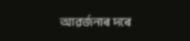আৱর্জনাৰ দৰে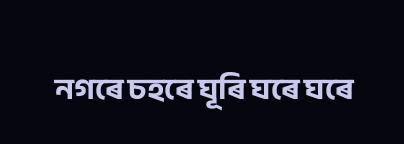নগৰে চহৰে ঘূৰি ঘৰে ঘৰে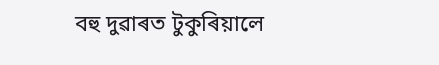বহু দুৱাৰত টুকুৰিয়ালে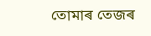তোমাৰ তেজৰ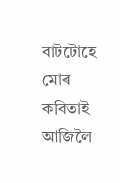বাটটোহে মোৰ কবিতাই আজিলৈ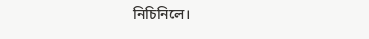নিচিনিলে।